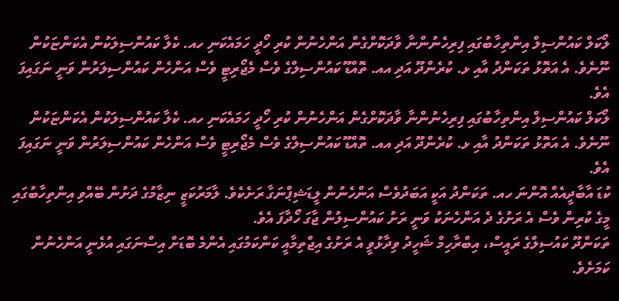ލޯކަލް ކައުންސިލް އިންތިހާބުގައި ފިރިހެނުންނާ ވާދަކޮށްގެން އަންހެނުން ކުރި ހޯދީ ހަމައެކަނި ހއ. ކެލާ ކައުންސިލަކުން އެކަންޏަކުން ނޫނެވެ. އެ އަތޮޅު ތަކަންދު އާއި ޅ. ކުރެންދޫ އަދި އއ. ތޮއްޑޫ ކައުންސިލްގެ ވެސް މެޖޯރިޓީ ވެސް އަންހެން ކައުންސިލަރުން ވަނީ ނަގައިފަ އެވެ.
ލޯކަލް ކައުންސިލް އިންތިހާބުގައި ފިރިހެނުންނާ ވާދަކޮށްގެން އަންހެނުން ކުރި ހޯދީ ހަމައެކަނި ހއ. ކެލާ ކައުންސިލަކުން އެކަންޏަކުން ނޫނެވެ. އެ އަތޮޅު ތަކަންދު އާއި ޅ. ކުރެންދޫ އަދި އއ. ތޮއްޑޫ ކައުންސިލްގެ ވެސް މެޖޯރިޓީ ވެސް އަންހެން ކައުންސިލަރުން ވަނީ ނަގައިފަ އެވެ.
ކުޑަ އާބާދީއެއް އޮންނަ ހއ. ތަކަންދު އަކީ އަބަދުވެސް އަންހެނުން ލީޑަޝިޕްނަގާ ރަށެކެވެ. ލާމަރުކަޒީ ނިޒާމުގެ ދަށުން ބޭއްވި އިންތިހާބުގައި މީގެ ކުރިން ވެސް އެ ރަށުގެ ދެ އަންހެނަކު ވަނީ ރަށު ކައުންސިލުން ޖާގަ ހޯދާފަ އެވެ.
ތަކަންދޫ ކައުސިލްގެ ރައީސް، އިބްރާހިމް ޝަހީދު ވިދާޅުވީ އެ ރަށުގެ އިޖްތިމާއީ ކަންކަމުގައި އެންމެ ބޮޑަށް އިސްނަގައި އުޅެނީ އަންހެނުން ކަމަށެވެ.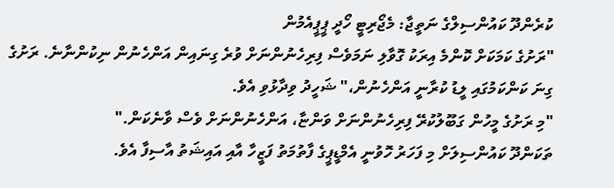ކުރެންދޫ ކައުންސިލްގެ ނަތީޖާ: މެޖޯރިޓީ ހޯދީ ޕީޕީއެމުން
"ރަށުގެ ކަމަކަށް ކޮންމެ އިރަކު ގޮވާލި ނަމަވެސް ފިރިހެނުންނަށް ވުރެ ގިނައިން އަންހެނުން ނިކުންނާނެ. ރަށުގެ ގިނަ ކަންކަމުގައި ލީޑު ކުރާނީ އަންހެނުން،" ޝަހީދު ވިދާޅުވި އެވެ.
"މި ރަށުގެ މީހުން ގަބޫލުކުރޭ ފިރިހެނުންނަށް ވަންޏާ، އަންހެނުންނަށް ވެސް ވާނެކަން."
ތަކަންދޫ ކައުންސިލަށް މި ފަހަރު ހޮވުނީ އެމްޑީޕީގެ ފާތުމަތު ފަޒީހާ އާއި އައިޝަތު އާސިފާ އެވެ.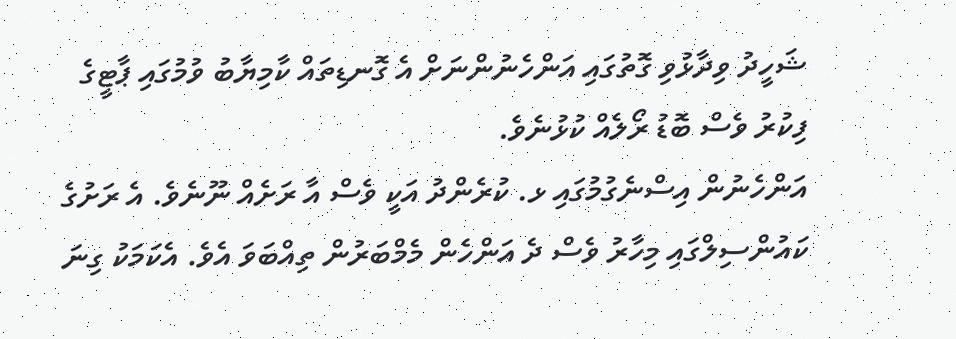ޝަހީދު ވިދާޅުވި ގޮތުގައި އަންހެނުންނަށް އެ ގޮނޑިތައް ކާމިޔާބު ވުމުގައި ޕާޓީގެ ފިކުރު ވެސް ބޮޑު ރޯލެއް ކުޅުނެވެ.
އަންހެނުން އިސްނެގުމުގައި ޅ. ކުރެންދު އަކީ ވެސް އާ ރަށެއް ނޫނެވެ. އެ ރަށުގެ ކައުންސިލްގައި މިހާރު ވެސް ދެ އަންހެން މެމްބަރުން ތިއްބަވަ އެވެ. އެކަމަކު ގިނަ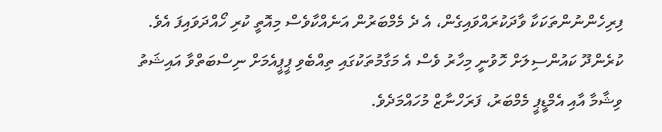ފިރިހެންނުންތަކަކާ ވާދަކުރައްވައިގެން، އެ ދެ މެމްބަރުން އަނެއްކާވެސް މިއޮތީ ކުރި ހޯއްދަވައިފަ އެވެ.
ކުރެންދޫ ކައުންސިލަށް ހޮވުނީ މިހާރު ވެސް އެ މަގާމުތަކުގައި ތިއްބެވި ޕީޕީއެމަށް ނިސްބަތްވާ އައިޝަތު ވިޝާމާ އާއި އެމްޑީޕީ މެމްބަރު، ފަރަހްނާޒް މުހައްމަދެވެ.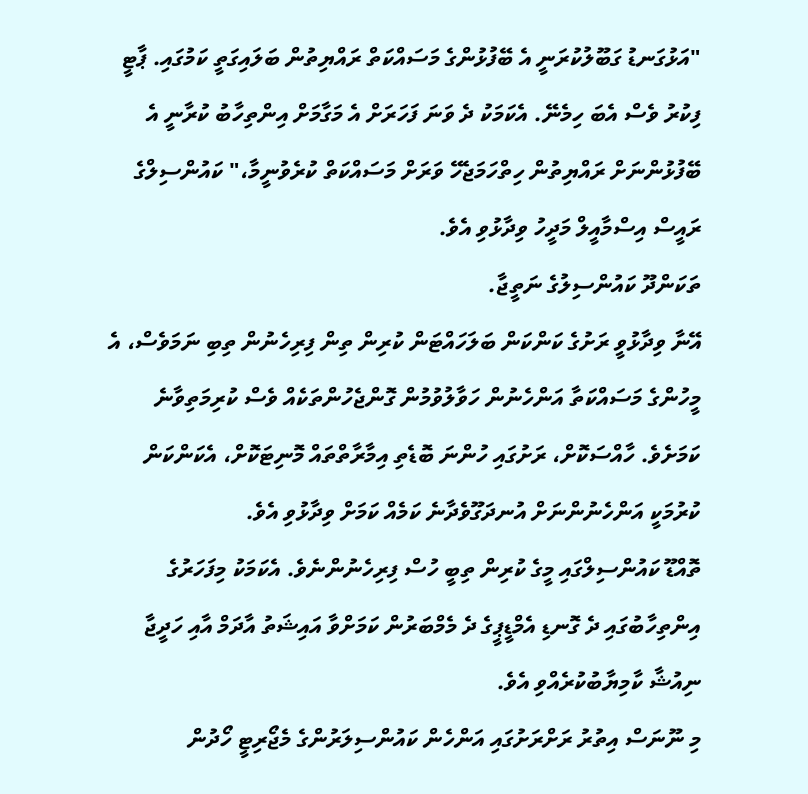"އަޅުގަނޑު ގަބޫލުކުރަނީ އެ ބޭފުޅުންގެ މަސައްކަތް ރައްޔިތުން ބަލައިގަތީ ކަމުގައި. ޕާޓީ ފިކުރު ވެސް އެބަ ހިމެނޭ. އެކަމަކު ދެ ވަނަ ފަހަރަށް އެ މަގާމަށް އިންތިހާބު ކުރާނީ އެ ބޭފުޅުންނަށް ރައްޔިތުން ހިތްހަމަޖެހޭ ވަރަށް މަސައްކަތް ކުރެވުނީމާ،" ކައުންސިލްގެ ރައީސް އިސްމާއީލް މަދީހު ވިދާޅުވި އެވެ.
ތަކަންދޫ ކައުންސިލުގެ ނަތީޖާ.
އޭނާ ވިދާޅުވީ ރަށުގެ ކަންކަން ބަލަހައްޓަން ކުރިން ތިން ފިރިހެނުން ތިބި ނަމަވެސް، އެ މީހުންގެ މަސައްކަތާ އަންހެނުން ހަވާލުވުމުން ގޮންޖެހުންތަކެއް ވެސް ކުރިމަތިވާނެ ކަމަށެވެ. ހާއްސަކޮށް، ރަށުގައި ހުންނަ ބޮޑެތި އިމާރާތްތައް މޮނިޓަކޮށް، އެކަންކަން ކުރުމަކީ އަންހެނުންނަށް އުނދަގޫވެދާނެ ކަމެއް ކަމަށް ވިދާޅުވި އެވެ.
ތޮއްޑޫ ކައުންސިލްގައި މީގެ ކުރިން ތިބީ ހުސް ފިރިހެނުންނެވެ. އެކަމަކު މިފަހަރުގެ އިންތިހާބުގައި ދެ ގޮނޑި އެމްޑީޕީގެ ދެ މެމްބަރުން ކަމަށްވާ އައިޝަތު އާދަމް އާއި ހަދީޖާ ނިއުޝާ ކާމިޔާބުކުރެއްވި އެވެ.
މި ނޫނަސް އިތުރު ރަށްރަށުގައި އަންހެން ކައުންސިލަރުންގެ މެޖޯރިޓީ ހޯދުން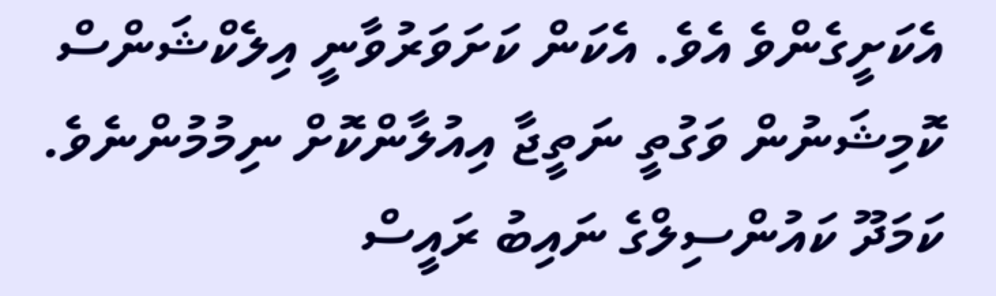އެކަށީގެންވެ އެވެ. އެކަން ކަށަވަރުވާނީ އިލެކްޝަންސް ކޮމިޝަނުން ވަގުތީ ނަތީޖާ އިއުލާންކޮށް ނިމުމުންނެވެ.
ކަމަދޫ ކައުންސިލްގެ ނައިބު ރައީސް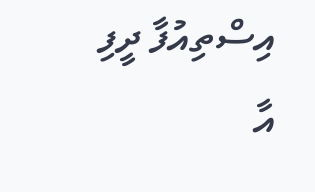އިސްތިއުފާ ދީފި
އާ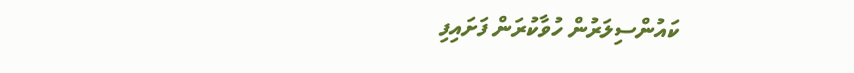ކައުންސިލަރުން ހުވާކުރަން ފަށައިފި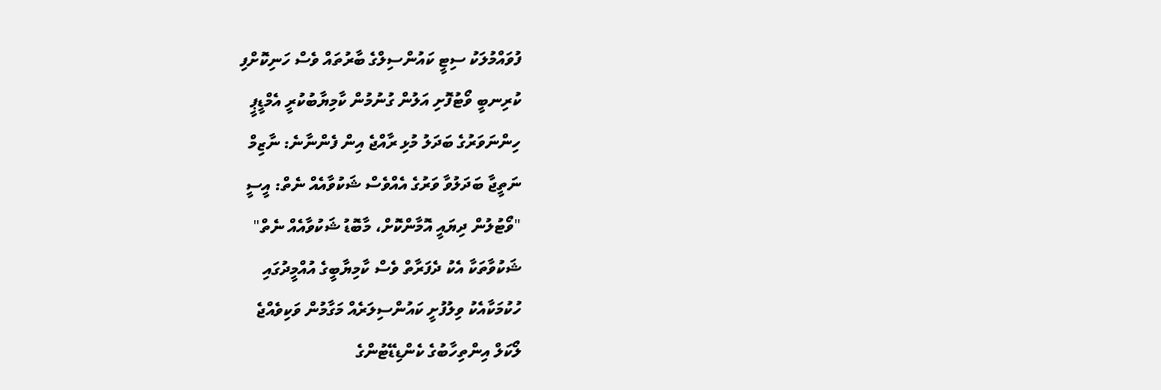ފުވައްމުލަކު ސިޓީ ކައުންސިލްގެ ބާރުތައް ވެސް ހަނިކޮށްފި
ކުރިނބީ ވޯޓުފޮށި އަލުން ގުނުމުން ކާމިޔާބުކުރީ އެމްޑީޕީ
ހިންނަވަރުގެ ބަދަލު މުޅި ރާއްޖެ އިން ފެންނާނެ: ނާޒިމް
ނަތީޖާ ބަދަލުވާ ވަރުގެ އެއްވެސް ޝަކުވާއެއް ނެތް: އީސީ
"ވޯޓުލުން ދިޔައީ އޮމާންކޮށް، މާބޮޑު ޝަކުވާއެއް ނެތް"
ޝަކުވާތަކާ އެކު ދެފަރާތް ވެސް ކާމިޔާބީގެ އުއްމީދުގައި
ހުކުމަކާއެކު ވިލުފުށީ ކައުންސިލަރެއް މަގާމުން ވަކިވެއްޖެ
ލޯކަލް އިންތިހާބުގެ ކެންޑިޑޭޓުންގެ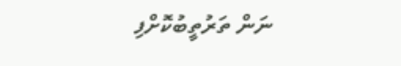ނަން ތަރުތީބުކޮށްފި